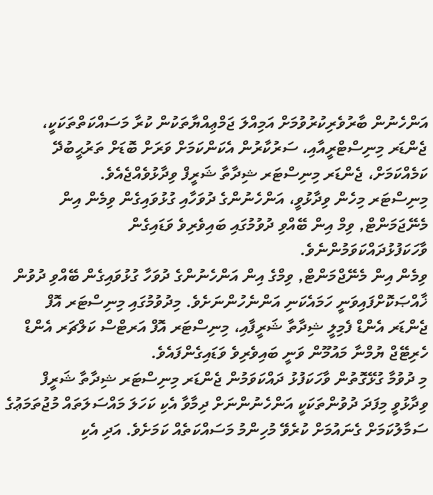އަންހެނުން ބާރުވެރިކުރުވުމަށް އަމިއްލަ ޖަމްޢިއްޔާތަކުން ކުރާ މަސައްކަތްތަކަކީ، ޖެންޑަރ މިނިސްޓްރީއާއި، ސަރުކާރުން އެކަންކަމަށް ވަރަށް ބޮޑަށް ތަރުޙީބުދޭ ކަމެއްކަމަށް، ޖެންޑަރ މިނިސްޓަރ ޝިދާތާ ޝަރީފް ވިދާޅުވެއްޖެއެވެ.
މިނިސްޓަރ މިހެން ވިދާޅުވީ، އަންހެނުންގެ ދުވަހާއި ގުޅުވައިގެން ވިމެން އިން މެނޭޖަމަންޓް, ވިމް އިން ބޭއްވި ދުވުމުގައި ބައިވެރިވެ ވަޑައިގެން ވާހަކަފުޅުދައްކަވަމުންނެވެ.
ވިމެން އިން މެނޭޖްމަންޓް, ވިމްގެ އިން އަންހެނުންގެ ދުވަހާ ގުޅުވައިގެން ބޭއްވި ދުވުން ޚާއްޞަކޮށްފައިވަނީ ހަމައެކަނި އަންނެހުންނަށެވެ. މިދުވުމުގައި މިނިސްޓަރ އޮފް ޖެންޑަރ އެންޑް ފެމިލީ ޝިދާތާ ޝަރީފާއި، މިނިސްޓަރ އޮފް އަރޓްސް ކަލްޗަރ އެންޑް ހެރިޓޭޖް ޔުމްނާ މައުމޫން ވަނީ ބައިވެރިވެ ވަޑައިގެންފައެވެ.
މި ދުވުމާ ގުޅޭގޮތުން ވާހަކަފުޅު ދައްކަވަމުން ޖެންޑަރ މިނިސްޓަރ ޝިދާތާ ޝަރީފް ވިދާޅުވީ މިފަދަ ދުވުންތަކަކީ އަންހެނުންނަށް ދިމާވާ އެކި ކަހަލަ މައްސަލަތައް މުޖުތަމަޢުގެ ސަމާލުކަމަށް ގެނައުމަށް ކުރެވޭ މުހިންމު މަސައްކަތެއް ކަމަށެވެ. އަދި އެކި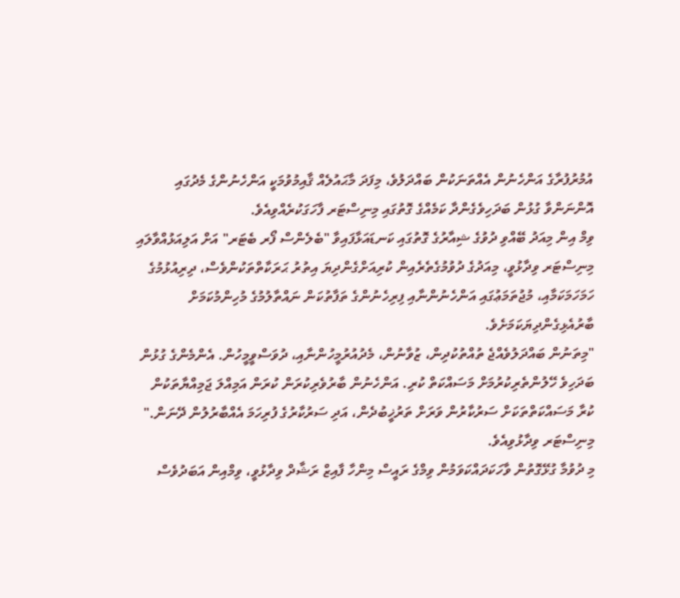އުމުރުފުރާގެ އަންހެނުން އެއްތަނަކުން ބައްދަލުވެ، މިފަދަ މާޙައުލެއް ޤާއިމުވުމަކީ އަންހެނުންގެ މެދުގައި އޮންނަންވާ ގުޅުން ބަދަހިވެގެންދާ ކަމެއްގެ ގޮތުގައި މިނިސްޓަރ ފާހަގަކުރެއްވިއެވެ.
ވިމް އިން މިއަދު ބޭއްވި ދުވުގެ ޝިއާރުގެ ގޮތުގައި ކަނޑައަޅާފައިވާ "ބެލެންސް ފޯރ ބެޓަރ" އަށް އަލިއަޅުއްވާލައި މިނިސްޓަރ ވިދާޅުވީ، މިއަދުގެ ދުވުމުގެތެރެއިން ކުރިއަށްގެންދިޔަ އިތުރު ޙަރަކާތްތަކުންވެސް، ދިރިއުޅުމުގެ ހަމަހަމަކަމާއި، މުޖުތަމަޢުގައި އަންހެނުންނާއި ފިރިހެނުންގެ ތަފާތުކަން ނައްތާލުމުގެ މުހިންމުކަމަށް ބާރުއެޅިގެންދިޔަކަމަށެވެ.
"މިތަނުން ބައްދަލުވެއްޖެ ތުއްތުކުދިން، ޒުވާނުން، މެދުއުރުމީހުންނާއި، ދުވަސްވީމީހުން. އެންމެންގެ ގުޅުން ބަދަހިވެ ހޭލުންތެރިކުރުމަށް މަސައްކަތް ކުރި. އަންހެނުން ބާރުވެރިކުރަން ކުރަން އަމިއްލަ ޖަމިއްޔާތަކުން ކުރާ މަސައްކަތްތަކަށް ސަރުކާރުން ވަރަށް ތަރުޚީބުދެން، އަދި ސަރުކާރުގެ ފުރިހަމަ އެއްބާރުލުން ދޭނަން." މިނިސްޓަރ ވިދާޅުވިއެވެ.
މި ދުވުމާ ގުޅޭގޮތުން ވާހަކަދައްކަވަމުން ވިމްގެ ރައީސް މިންހާ ފާއިޒް ރަޝާދް ވިދާޅުވީ، ވިމްއިން އަބަދުވެސް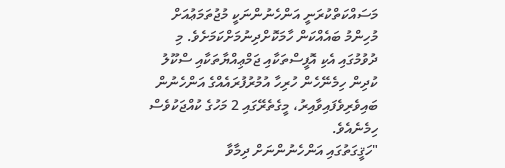މަސައްކަތްކުރަނީ އަންހެނުންނަކީ މުޖުތަމަޢުއަށް މުހިންމު ބައެއްކަން ހާމަކޮށްދިނުމަށްކަމަށެވެ. މި ދުވުމުގައި އެކި އޮފީސްތަކާއި ޖަމްޢިއްޔާތަކާއި ސްކޫލު ކުދިން ހިމެނޭހެން ހުރިހާ އުމުރުފުރައެއްގެ އަންހެނުން ބައިވެރިވެފައިވާއިރު، މީގެތެރޭގައި 2 މަހުގެ ކުއްޖަކުވެސް ހިމެނެއެވެ.
"ހަޤީގަތުގައި އަންހެނުންނަށް ދިމާވާ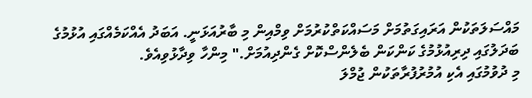މައްސަލަތަކުން އަރައިގަތުމަށް މަސައްކަތްކުރުމަށް ވިމްއިން މި ބާރުއަޅަނީ. އަބަދު އެއްކަމެއްގައި އުޅުމުގެ ބަދަލުގައި ދިރިއުޅުމުގެ ކަންކަން ބެލެންސްކޮށް ގެންދިއުމަށް." މިންހާ ވިދާޅުވިއެވެ.
މި ދުވުމުގައި އެކި އުމުރުފުރާތަކުން ޖުމްލަ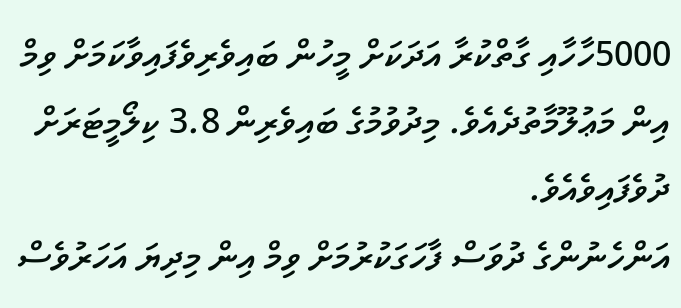5000ހާހާއި ގާތްކުރާ އަދަކަށް މީހުން ބައިވެރިވެފައިވާކަމަށް ވިމް އިން މަޢުލޫމާތުދެއެވެ. މިދުވުމުގެ ބައިވެރިން 3.8 ކިލޯމީޓަރަށް ދުވެފައިވެއެވެ.
އަންހެނުންގެ ދުވަސް ފާހަގަކުރުމަށް ވިމް އިން މިދިޔަ އަހަރުވެސް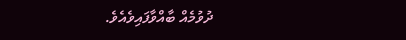ދުވުމެއް ބާއްވާފައިވެއެވެ.